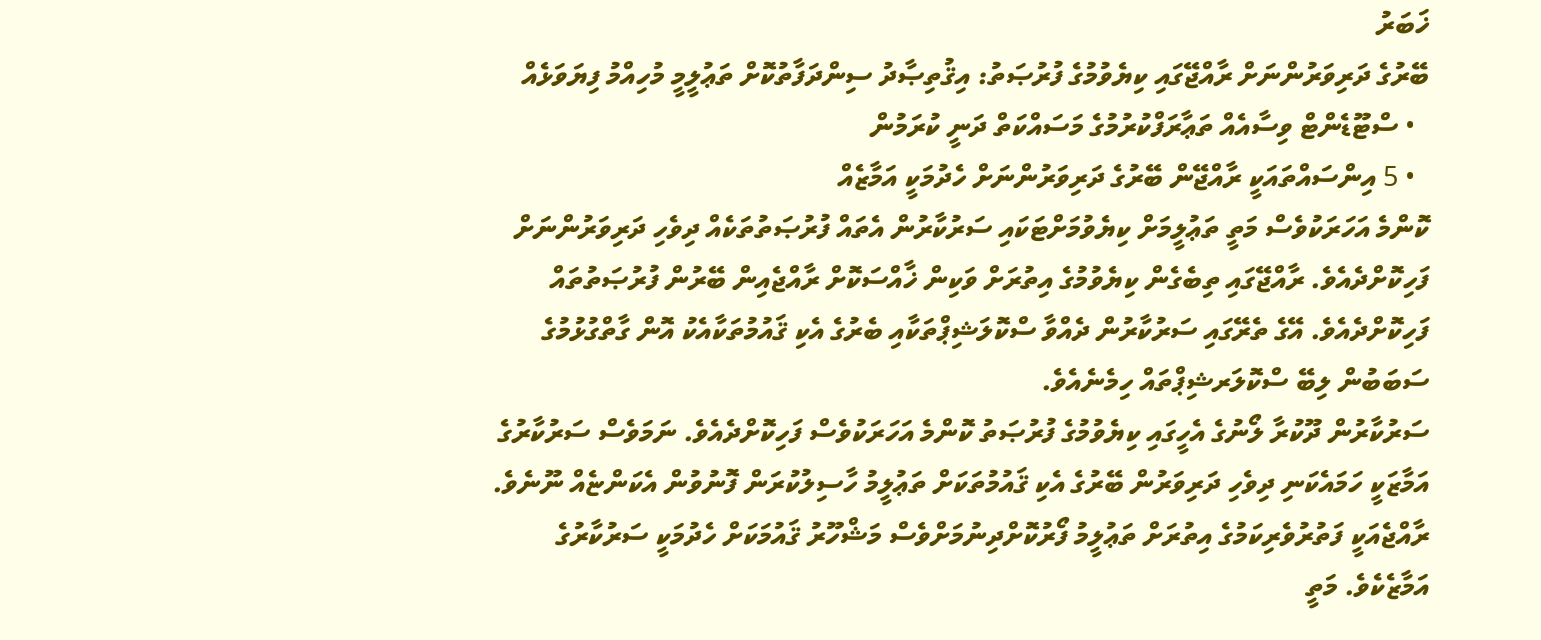ޚަބަރު
ބޭރުގެ ދަރިވަރުންނަށް ރާއްޖޭގައި ކިޔެވުމުގެ ފުރުޞަތު: އިޤުތިޞާދު ސިންދަފާތުކޮށް ތަޢުލީމީ މުހިއްމު ފިޔަވަޅެއް
  • ސްޓޫޑެންޓް ވިސާއެއް ތަޢާރަފްކުރުމުގެ މަސައްކަތް ދަނީ ކުރަމުން
  • 5 އިންސައްތައަކީ ރާއްޖޭން ބޭރުގެ ދަރިވަރުންނަށް ހެދުމަކީ އަމާޒެއް
ކޮންމެ އަހަރަކުވެސް މަތީ ތަޢުލީމަށް ކިޔެވުމަށްޓަކައި ސަރުކާރުން އެތައް ފުރުޞަތުތަކެއް ދިވެހި ދަރިވަރުންނަށް ފަހިކޮށްދެއެވެ. ރާއްޖޭގައި ތިބެގެން ކިޔެވުމުގެ އިތުރަށް ވަކިން ޚާއްސަކޮށް ރާއްޖެއިން ބޭރުން ފުރުޞަތުތައް ފަހިކޮށްދެއެވެ. އޭގެ ތެރޭގައި ސަރުކާރުން ދެއްވާ ސްކޮލަޝިޕްތަކާއި ބެރުގެ އެކި ޤައުމުތަކާއެކު އޮން ގާތްގުޅުމުގެ ސަބަބުން ލިބޭ ސްކޮލަރޝިޕްތައް ހިމެނެއެވެ.
ސަރުކާރުން ދޫކުރާ ލޯނުގެ އެހީގައި ކިޔެވުމުގެ ފުރުޞަތު ކޮންމެ އަހަރަކުވެސް ފަހިކޮށްދެއެވެ. ނަމަވެސް ސަރުކާރުގެ އަމާޒަކީ ހަމައެކަނި ދިވެހި ދަރިވަރުން ބޭރުގެ އެކި ޤައުމުތަކަށް ތަޢުލީމު ހާސިލުކުރަން ފޮނުވުން އެކަންޏެއް ނޫނެވެ.
ރާއްޖެއަކީ ފަތުރުވެރިކަމުގެ އިތުރަށް ތަޢުލީމު ފޯރުކޮށްދިނުމަށްވެސް މަޝްހޫރު ޤައުމަކަށް ހެދުމަކީ ސަރުކާރުގެ އަމާޒެކެވެ. މަތީ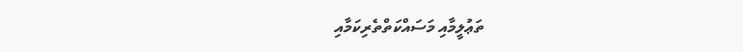ތަޢުލީމާއި މަސައްކަތްތެރިކަމާއި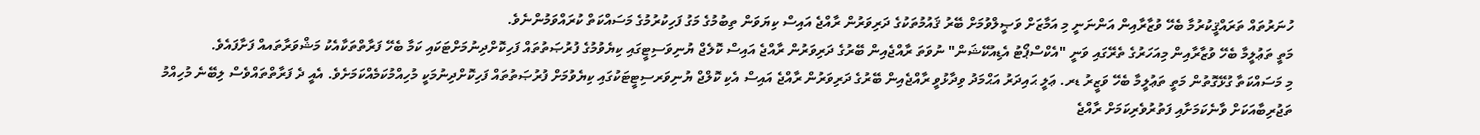ހުނަރުތައް ތަރައްޤީކުރުމާ ބެހޭ ވުޒާރާއިން އަންނަނީ މި އަމާޒަށް ވަޞީލްވުމަށް ބޭރު ޤައުމުތަކުގެ ދަރިވަރުން ރާއްޖެ އައިސް ކިޔަވަން ތިބުމުގެ މަގު ފަހިކުރުމުގެ މަސައްކަތް ކުރައްވަމުންނެވެ.
މަތީ ތަޢުލީމާ ބެހޭ ވުޒާރާއިން މިއަހަރުގެ ތެރޭގައި ވަނީ "އެކްސްޕޯޓު އެޑިއުކޭޝަން" ނުވަތަ ރާއްޖެއިން ބޭރުގެ ދަރިވަރުން ރާއްޖެ އައިސް ކޮލެޖް ޔުނިވަސިޓީގައި ކިޔެވުމުގެ ފުރުޞަތުތައް ފަހިކޮށްދިނުމަށްޓަކައި ކަމާ ބެހޭ ފަރާތްތަކާއެކު މަޝްވަރާތައއް ފަށާފައެވެ.
މި މަސައްކަތާ ގުޅޭގޮތުން މަތީ ތަޢުލީމާ ބެހޭ ވަޒީރު ޑރ. ޢަލީ ޙައިދަރު އަޙްމަދު ވިދާޅުވީ ރާއްޖެއިން ބޭރުގެ ދަރިވަރުން ރާއްޖެ އައިސް އެކި ކޮލްޖް ޔުނިވަރސިޓީޓަކުގައި ކިޔެވުމަށް ފުރުޞަތުތައް ފަހިކޮށްދިނުމަކީ މުހިއްމުކަމެއްކަމަށެވެ. އެއީ ދެ ފަރާތްތައްވެސް ލިބޭނެ މުހިއްމު ތަޖުރިބާއަކަށް ވާނެކަމަށާއި ފަތުރުވެރިކަމަށް ރާއްޖެ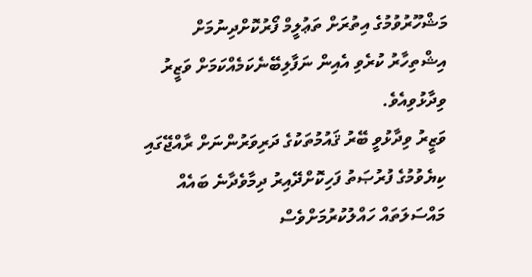މަޝްހޫރުވުމުގެ އިތުރަށް ތަޢުލީމް ފޯރުކޮށްދިނުމަށް އިޝްތިހާރު ކުރެވި އެއިން ނަފާލިބޭނެކަމެއްކަމަށް ވަޒީރު ވިދާޅުވިއެވެ.
ވަޒީރު ވިދާޅުވީ ބޭރު ޤައުމުތަކުގެ ދަރިވަރުންނަށް ރާއްޖޭގައި ކިޔެވުމުގެ ފުރުޞަތު ފަހިކޮށްދޭއިރު ދިމާވެދާނެ ބައެއް މައްސަލަތައް ހައްލުކުރުމަށްވެސް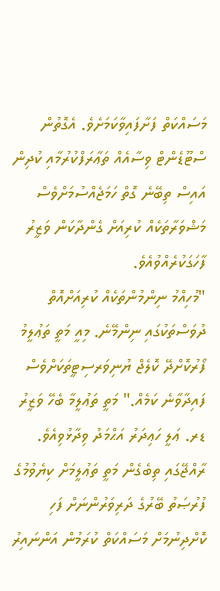މަސައްކަތް ފަށާފައިވާކަމަށެވެ. އެގޮތުން ސްޓޫޑެންޓް ވިސާއެއް ތަޢާރަފްކުރުމާއި ކުދިން އައިސް ތިބޭނެ ގޮތް ހަމަޖެއްސުމަށްވެސް މަޝްވަރާތަކެއް ކުރިއަށް ގެންދާކަން ވަޒީރު ފާހަގަކުރެއްވުއެވެ.
"މުހިއްމު ނިންމުންތަކެއް ކުރިއަށްއޮތް ދުވަސްތަކުގައި ނިންމޭނެ. މިއީ މަތީ ތަޢުލީމު ފޯރުކޮށްދޭ ކޮލެޖް ޔުނިވަރސިޓީތަކަށްވެސް ފައިދާވާނެ ކަމެއް." މަތީ ތަޢުލީމާ ބެހޭ ވަޒީރު ޑރ. ޢަލީ ހަޢިދަރު އަޙްމަދު ވިދާޅުވިއެވެ.
ރާއްޖޭގައި ތިބެގެން މަތީ ތަޢުލީމަށް ކިޔެވުމުގެ ފުރުޞަތު ބޭރުގެ ދަރިވަރުންނަށް ފަހި ކޮށްދިނުމަށް މަސައްކަތް ކުރަމުން އަންނައިރު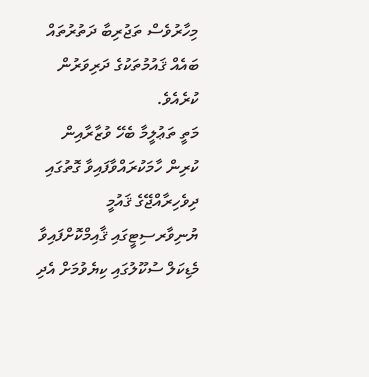މިހާރުވެސް ތަޖުރިބާ ދަތުރުތައް ބައެއް ޤައުމުތަކުގެ ދަރިވަރުން ކުރެއެވެ.
މަތީ ތަޢުލީމާ ބެހޭ ވުޒާރާއިން ކުރިން ހާމަކުރައްވާފައިވާ ގޮތުގައި ދިވެހިރާއްޖޭގެ ޤައުމީ ޔުނިވާރސިޓީގައި ޤާއިމްކޮށްފައިވާ މެޑިކަލް ސުކޫލުގައި ކިޔެވުމަށް އެދި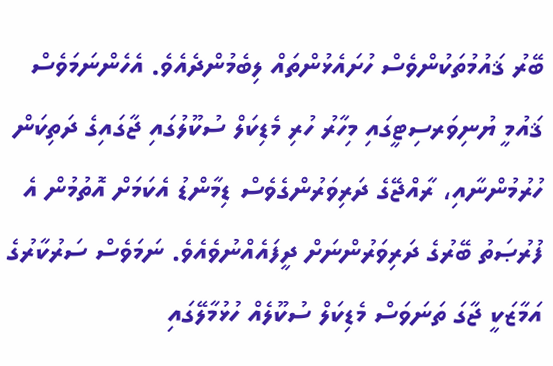ބޭރު ޤައުމުތަކުންވެސް ހުށައެޅުންތައް ލިބެމުންދެއެވެ. އެހެންނަމަވެސް ޤައުމީ ޔުނިވަރސިޓީގައި މިހާރު ހުރި މެޑިކަލް ސުކޫލުގައި ޖާގައިގެ ދަތިކަން ހުރުމުންނާއި، ރާއްޖޭގެ ދަރިވަރުންގެވެސް ޑިމާންޑު އެކަމަށް އޮތުމުން އެ ފުރުޞަތު ބޭރުގެ ދަރިވަރުންނަށް ދީފައެއްނުވެއެވެ. ނަމަވެސް ސަރުކާރުގެ އަމާޒަކީ ޖާގަ ތަނަވަސް މެޑިކަލް ސުކޫލެއް ހުޅުމާލޭގައި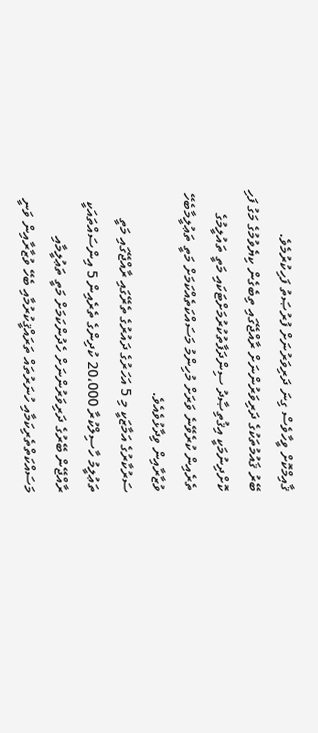ޤާއިމްކޮށް ވީހާވެސް ގިނަ ދަރިވަރުނަށް ފުރުޞަތު ފަހިކުރުމެވެ.
ބޭރު ޤައުމުތަކުގެ ދަރިވަރުންނަށް ރާއްޖޭގައި ތިބެގެން ކިޔެވުމުގެ މަގު ފަހި ކޮށްދިނުމަކީ އިޤުތިޞާދު ސިންދަފާތުކުރުމަށްޓަކައި މަތީ ތައުލީމުގެ ތެރެއިން ކުރެވޭނެ ވަރަށް މުހިންމު މަސައްކަތެއްކަމަށް މަތީ ތަޢުލީމާބެހޭ ވުޒާރާއިން ވިދާޅުވެއެވެ.
ސަރުކާރުގެ އަމާޒަކީ މި 5 އަހަރުގެ ދައުރުގެ ތެރޭގައި ރާއްޖޭގައި މަތީ ތަޢުލީމު ހާސިލްކުރާ 20،000 ކުދިންގެ ތެރެއިން 5 އިންސައްތައަކީ ރާއްޖޭން ބޭރުގެ ދަރިވަރުންނަށް ހެދުންކަމަށް މަތީ ތަޢުލީމާއި މަސައްކަތްތެރިކަމާއި ހުނަރުތައް ތަރައްޤީކުރުމާއި ބެހޭ ވުޒާރާއިން ވަނީ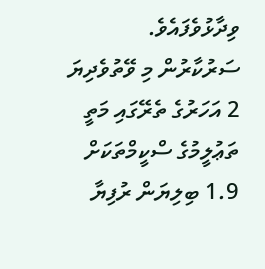ވިދާޅުވެފައެވެ.
ސަރުކާރުން މި ވޭތުވެދިޔަ 2 އަހަރުގެ ތެރޭގައި މަތީ ތަޢުލީމުގެ ސްކީމްތަކަށް 1.9 ބިލިޔަން ރުފިޔާ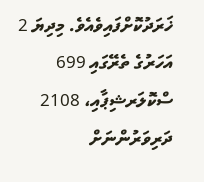ޚަރަދުކޮށްފައިވެއެވެ. މިދިޔަ 2 އަހަރުގެ ތެރޭގައި 699 ސްކޮލަރޝިޕާއި، 2108 ދަރިވަރުންނަށް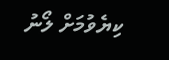ކިޔެވުމަށް ލޯނު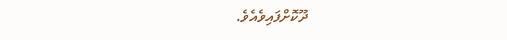ދޫކޮށްފައިވެއެވެ.